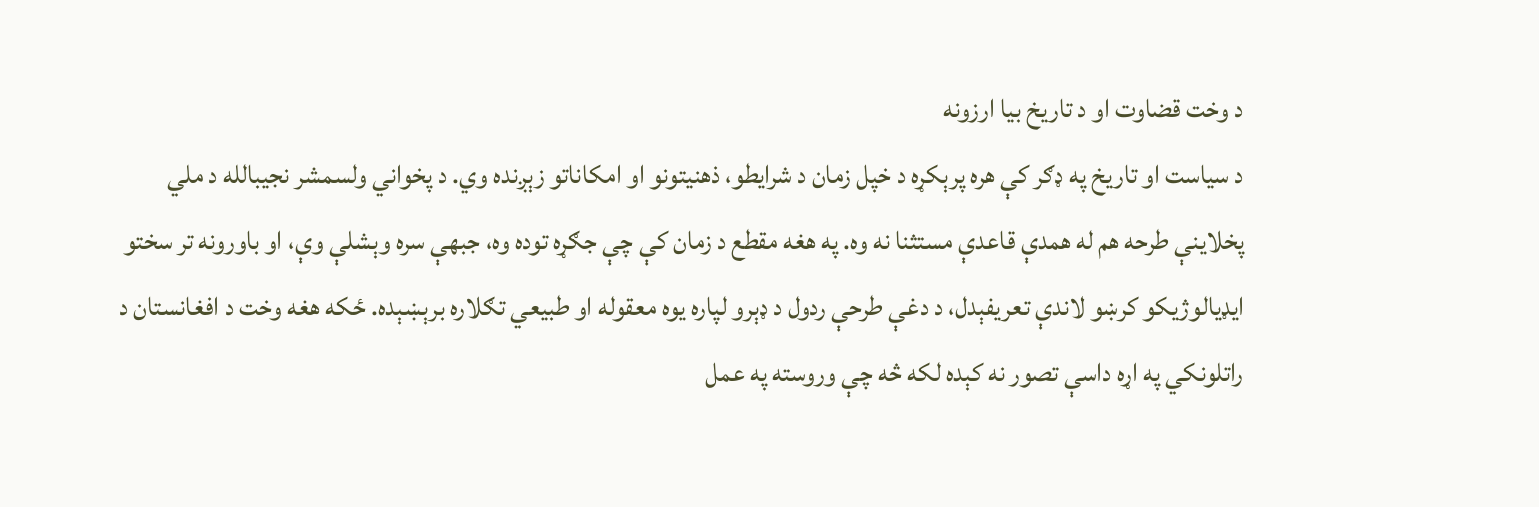د وخت قضاوت او د تاریخ بیا ارزونه
د سیاست او تاریخ په ډګر کې هره پرېکړه د خپل زمان د شرایطو، ذهنیتونو او امکاناتو زېږنده وي. د پخواني ولسمشر نجیبالله د ملي پخلاينې طرحه هم له همدې قاعدې مستثنا نه وه. په هغه مقطع د زمان کې چې جګړه توده وه، جبهې سره وېشلې وې، او باورونه تر سختو ایډیالوژیکو کرښو لاندې تعریفېدل، د دغې طرحې ردول د ډېرو لپاره یوه معقوله او طبیعي تګلاره برېښېده. ځکه هغه وخت د افغانستان د راتلونکي په اړه داسې تصور نه کېده لکه څه چې وروسته په عمل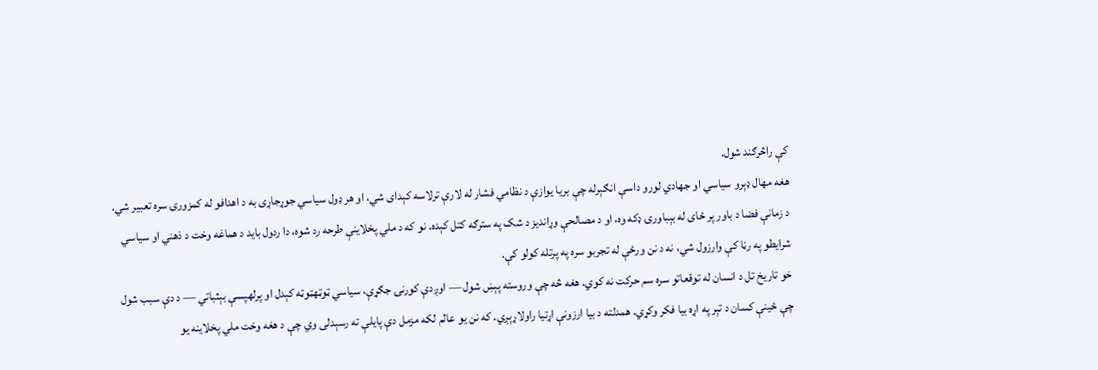کې راڅرګند شول.
هغه مهال ډېرو سیاسي او جهادي لورو داسې انګېرله چې بریا یوازې د نظامي فشار له لارې ترلاسه کېدای شي، او هر ډول سیاسي جوړجاړی به د اهدافو له کمزورۍ سره تعبیر شي. د زمانې فضا د باور پر ځای له بېباورۍ ډکه وه، او د مصالحې وړاندیز د شک په سترګه کتل کېده. نو که د ملي پخلاينې طرحه رد شوه، دا ردول باید د هماغه وخت د ذهني او سیاسي شرایطو په رڼا کې وارزول شي، نه د نن ورځې له تجربو سره په پرتله کولو کې.
خو تاریخ تل د انسان له توقعاتو سره سم حرکت نه کوي. هغه څه چې وروسته پېښ شول — اوږدې کورنۍ جګړې، سیاسي ټوټهټوټه کېدل او پرلهپسې بېثباتي — د دې سبب شول چې ځینې کسان د تېر په اړه بیا فکر وکړي. همدلته د بیا ارزونې اړتیا راولاړېږي. که نن یو عالم لکه مزمل دې پایلې ته رسېدلی وي چې د هغه وخت ملي پخلاينه یو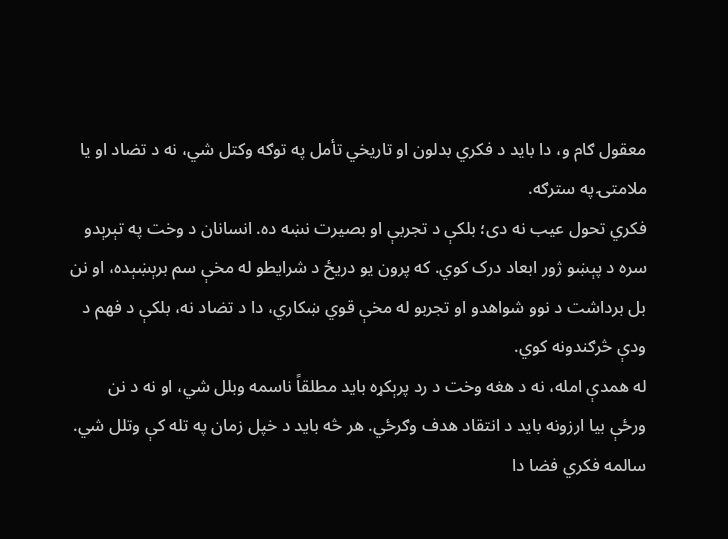معقول ګام و، دا باید د فکري بدلون او تاریخي تأمل په توګه وکتل شي، نه د تضاد او یا ملامتۍ په سترګه.
فکري تحول عیب نه دی؛ بلکې د تجربې او بصیرت نښه ده. انسانان د وخت په تېرېدو سره د پېښو ژور ابعاد درک کوي. که پرون یو دریځ د شرایطو له مخې سم برېښېده، او نن بل برداشت د نوو شواهدو او تجربو له مخې قوي ښکاري، دا د تضاد نه، بلکې د فهم د ودې څرګندونه کوي.
له همدې امله، نه د هغه وخت د رد پرېکړه باید مطلقاً ناسمه وبلل شي، او نه د نن ورځې بیا ارزونه باید د انتقاد هدف وګرځي. هر څه باید د خپل زمان په تله کې وتلل شي. سالمه فکري فضا دا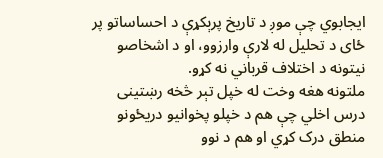ایجابوي چې موږ د تاریخ پرېکړې د احساساتو پر ځای د تحلیل له لارې وارزوو، او د اشخاصو نیتونه د اختلاف قرباني نه کړو.
ملتونه هغه وخت له خپل تېر څخه رښتینی درس اخلي چې هم د خپلو پخوانیو دریځونو منطق درک کړي او هم د نوو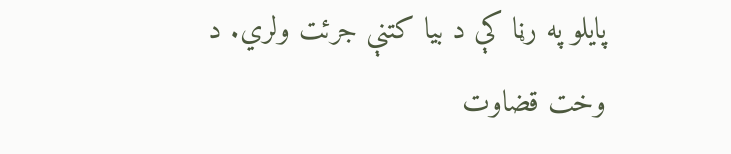پایلو په رڼا کې د بیا کتنې جرئت ولري. د وخت قضاوت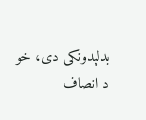بدلېدونکی دی، خو د انصاف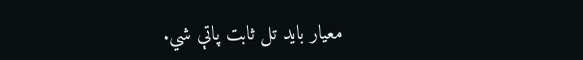معیار باید تل ثابت پاتې شي.